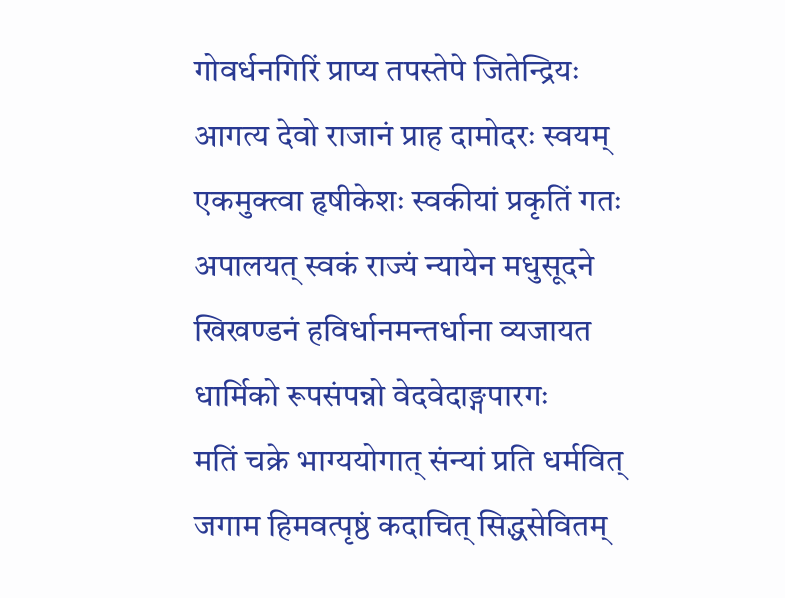गोवर्धनगिरिं प्राप्य तपस्तेपे जितेन्द्रियः
आगत्य देवो राजानं प्राह दामोदरः स्वयम्
एकमुक्त्वा हृषीकेशः स्वकीयां प्रकृतिं गतः
अपालयत् स्वकं राज्यं न्यायेन मधुसूदने
खिखण्डनं हविर्धानमन्तर्धाना व्यजायत
धार्मिको रूपसंपन्नो वेदवेदाङ्गपारगः
मतिं चक्रे भाग्ययोगात् संन्यां प्रति धर्मवित्
जगाम हिमवत्पृष्ठं कदाचित् सिद्धसेवितम्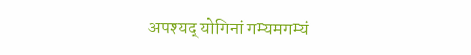अपश्यद् योगिनां गम्यमगम्यं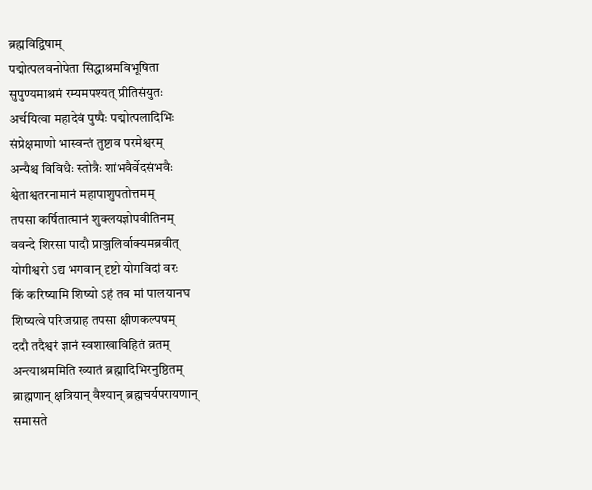ब्रह्मविद्विषाम्
पद्मोत्पलवनोपेता सिद्धाश्रमविभूषिता
सुपुण्यमाश्रमं रम्यमपश्यत् प्रीतिसंयुतः
अर्चयित्वा महादेवं पुष्पैः पद्मोत्पलादिभिः
संप्रेक्षमाणो भास्वन्तं तुष्टाव परमेश्वरम्
अन्यैश्च विविधैः स्तोत्रैः शांभवैर्वेदसंभवैः
श्वेताश्वतरनामानं महापाशुपतोत्तमम्
तपसा कर्षितात्मानं शुक्लयज्ञोपवीतिनम्
ववन्दे शिरसा पादौ प्राञ्जलिर्वाक्यमब्रवीत्
योगीश्वरो ऽद्य भगवान् दृष्टो योगविदां वरः
किं करिष्यामि शिष्यो ऽहं तव मां पालयानघ
शिष्यत्वे परिजग्राह तपसा क्षीणकल्पषम्
ददौ तदैश्वरं ज्ञानं स्वशाखाविहितं व्रतम्
अन्त्याश्रममिति ख्यातं ब्रह्मादिभिरनुष्ठितम्
ब्राह्मणान् क्षत्रियान् वैश्यान् ब्रह्मचर्यपरायणान्
समासते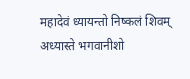महादेवं ध्यायन्तो निष्कलं शिवम्
अध्यास्ते भगवानीशो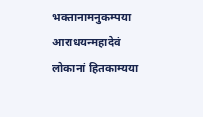भक्तानामनुकम्पया
आराधयन्महादेवं लोकानां हितकाम्यया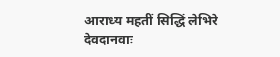आराध्य महतीं सिद्धिं लेभिरे देवदानवाः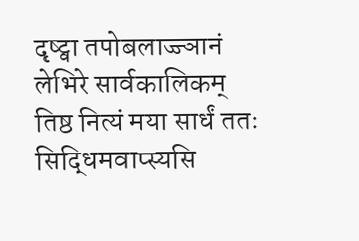दृष्ट्वा तपोबलाज्ज्ञानं लेभिरे सार्वकालिकम्
तिष्ठ नित्यं मया सार्धं ततः सिद्धिमवाप्स्यसि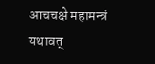आचचक्षे महामन्त्रं यथावत्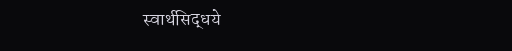स्वार्थसिद्धये